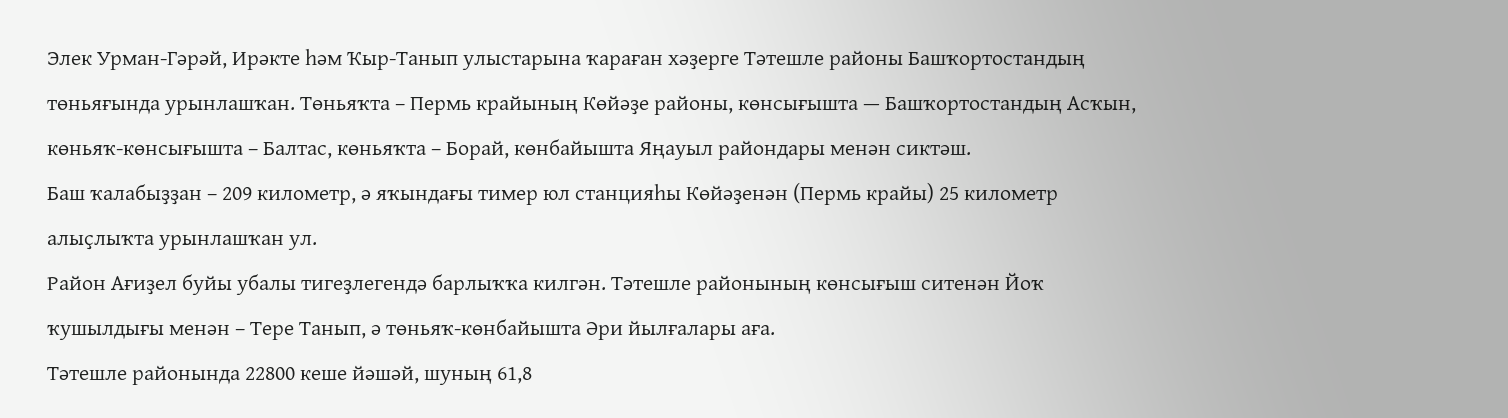Элек Урман-Гәрәй, Ирәкте һәм Ҡыр-Танып улыстарына ҡараған хәҙерге Тәтешле районы Башҡортостандың төньяғында урынлашҡан. Төньяҡта – Пермь крайының Көйәҙе районы, көнсығышта — Башҡортостандың Асҡын, көньяҡ-көнсығышта – Балтас, көньяҡта – Борай, көнбайышта Яңауыл райондары менән сиктәш.
Баш ҡалабыҙҙан – 209 километр, ә яҡындағы тимер юл станцияһы Көйәҙенән (Пермь крайы) 25 километр алыҫлыҡта урынлашҡан ул.
Район Ағиҙел буйы убалы тигеҙлегендә барлыҡҡа килгән. Тәтешле районының көнсығыш ситенән Йоҡ ҡушылдығы менән – Тере Танып, ә төньяҡ-көнбайышта Әри йылғалары аға.
Тәтешле районында 22800 кеше йәшәй, шуның 61,8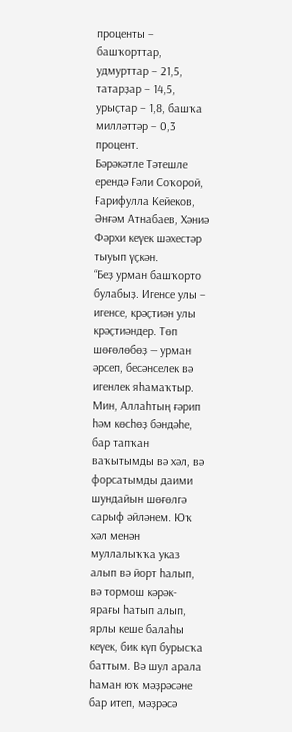проценты – башҡорттар, удмурттар – 21,5, татарҙар – 14,5, урыҫтар – 1,8, башҡа милләттәр – 0,3 процент.
Бәрәкәтле Тәтешле ерендә Ғәли Соҡорой, Ғарифулла Кейеков, Әнғәм Атнабаев, Хәниә Фәрхи кеүек шәхестәр тыуып үҫкән.
“Беҙ урман башҡорто булабыҙ. Игенсе улы – игенсе, крәҫтиән улы крәҫтиәндер. Төп шөғөлөбөҙ — урман әрсеп, бесәнселек вә игенлек яһамаҡтыр. Мин, Аллаһтың ғәрип һәм көсһөҙ бәндәһе, бар тапҡан ваҡытымды вә хәл, вә форсатымды даими шундайын шөғөлгә сарыф әйләнем. Юҡ хәл менән муллалыҡҡа указ алып вә йорт һалып, вә тормош кәрәк-ярағы һатып алып, ярлы кеше балаһы кеүек, бик күп бурысҡа баттым. Вә шул арала һаман юҡ мәҙрәсәне бар итеп, мәҙрәсә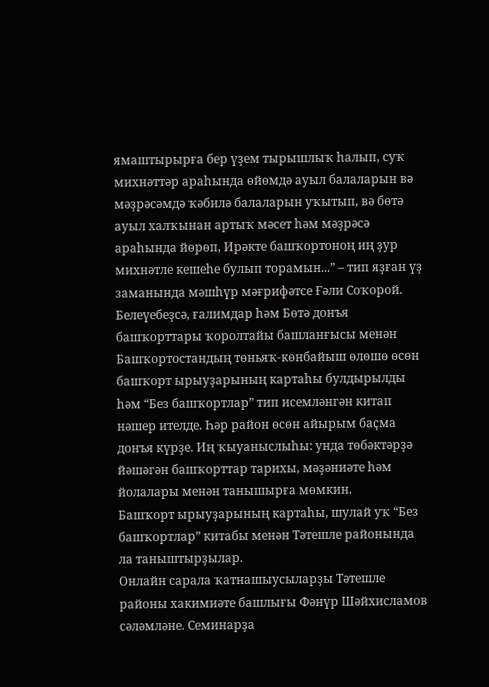ямаштырырға бер үҙем тырышлыҡ һалып, суҡ михнәттәр араһында өйөмдә ауыл балаларын вә мәҙрәсәмдә ҡәбилә балаларын уҡытып, вә бөтә ауыл халҡынан артыҡ мәсет һәм мәҙрәсә араһында йөрөп, Ирәкте башҡортоноң иң ҙур михнәтле кешеһе булып торамын...” – тип яҙған үҙ заманында мәшһүр мәғрифәтсе Ғәли Соҡорой.
Белеүебеҙсә, ғалимдар һәм Бөтә донъя башҡорттары ҡоролтайы башланғысы менән Башҡортостандың төньяҡ-көнбайыш өлөшө өсөн башҡорт ырыуҙарының картаһы булдырылды һәм “Без башҡортлар” тип исемләнгән китап нәшер ителде. Һәр район өсөн айырым баҫма донъя күрҙе. Иң ҡыуаныслыһы: унда төбәктәрҙә йәшәгән башҡорттар тарихы, мәҙәниәте һәм йолалары менән танышырға мөмкин.
Башҡорт ырыуҙарының картаһы, шулай уҡ “Без башҡортлар” китабы менән Тәтешле районында ла таныштырҙылар.
Онлайн сарала ҡатнашыусыларҙы Тәтешле районы хакимиәте башлығы Фәнүр Шәйхисламов сәләмләне. Семинарҙа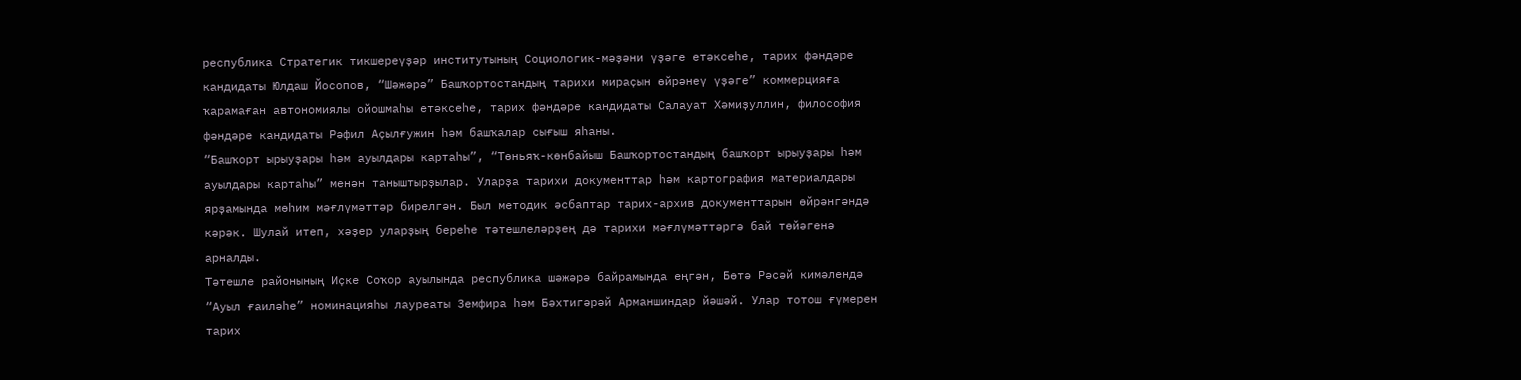республика Стратегик тикшереүҙәр институтының Социологик-мәҙәни үҙәге етәксеһе, тарих фәндәре кандидаты Юлдаш Йосопов, “Шәжәрә” Башҡортостандың тарихи мираҫын өйрәнеү үҙәге” коммерцияға ҡарамаған автономиялы ойошмаһы етәксеһе, тарих фәндәре кандидаты Салауат Хәмиҙуллин, философия фәндәре кандидаты Рәфил Аҫылғужин һәм башҡалар сығыш яһаны.
“Башҡорт ырыуҙары һәм ауылдары картаһы”, “Төньяҡ-көнбайыш Башҡортостандың башҡорт ырыуҙары һәм ауылдары картаһы” менән таныштырҙылар. Уларҙа тарихи документтар һәм картография материалдары ярҙамында мөһим мәғлүмәттәр бирелгән. Был методик әсбаптар тарих-архив документтарын өйрәнгәндә кәрәк. Шулай итеп, хәҙер уларҙың береһе тәтешлеләрҙең дә тарихи мәғлүмәттәргә бай төйәгенә арналды.
Тәтешле районының Иҫке Соҡор ауылында республика шәжәрә байрамында еңгән, Бөтә Рәсәй кимәлендә “Ауыл ғаиләһе” номинацияһы лауреаты Земфира һәм Бәхтигәрәй Арманшиндар йәшәй. Улар тотош ғүмерен тарих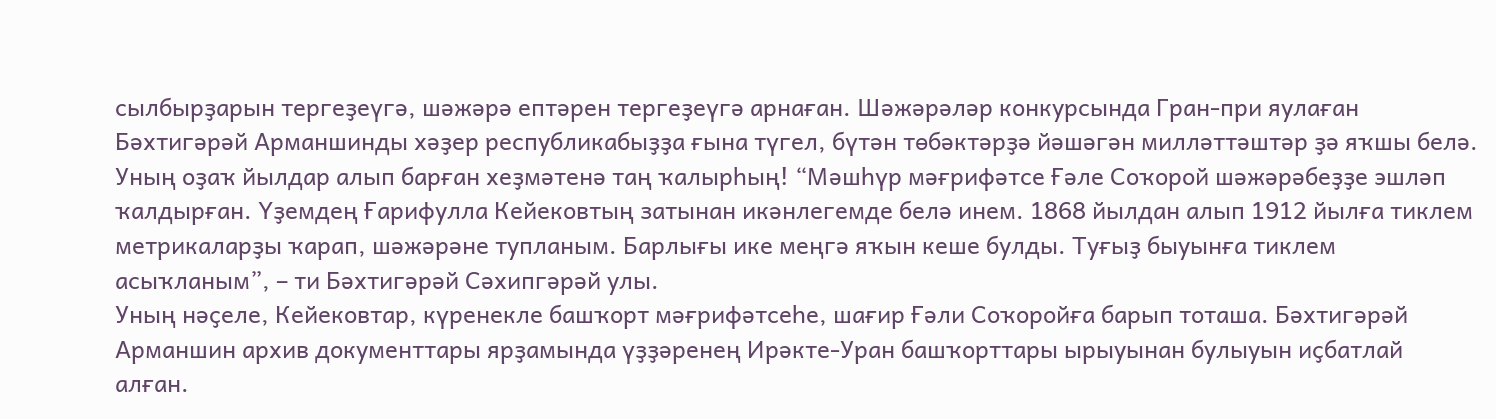сылбырҙарын тергеҙеүгә, шәжәрә ептәрен тергеҙеүгә арнаған. Шәжәрәләр конкурсында Гран-при яулаған Бәхтигәрәй Арманшинды хәҙер республикабыҙҙа ғына түгел, бүтән төбәктәрҙә йәшәгән милләттәштәр ҙә яҡшы белә. Уның оҙаҡ йылдар алып барған хеҙмәтенә таң ҡалырһың! “Мәшһүр мәғрифәтсе Ғәле Соҡорой шәжәрәбеҙҙе эшләп ҡалдырған. Үҙемдең Ғарифулла Кейековтың затынан икәнлегемде белә инем. 1868 йылдан алып 1912 йылға тиклем метрикаларҙы ҡарап, шәжәрәне тупланым. Барлығы ике меңгә яҡын кеше булды. Туғыҙ быуынға тиклем асыҡланым”, – ти Бәхтигәрәй Сәхипгәрәй улы.
Уның нәҫеле, Кейековтар, күренекле башҡорт мәғрифәтсеһе, шағир Ғәли Соҡоройға барып тоташа. Бәхтигәрәй Арманшин архив документтары ярҙамында үҙҙәренең Ирәкте-Уран башҡорттары ырыуынан булыуын иҫбатлай алған.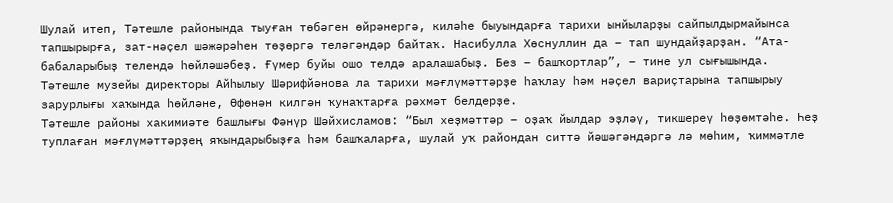Шулай итеп, Тәтешле районында тыуған төбәген өйрәнергә, киләһе быуындарға тарихи ынйыларҙы сайпылдырмайынса тапшырырға, зат-нәҫел шәжәрәһен төҙөргә теләгәндәр байтаҡ. Насибулла Хөснуллин да – тап шундайҙарҙан. “Ата-бабаларыбыҙ телендә һөйләшәбеҙ. Ғүмер буйы ошо телдә аралашабыҙ. Без – башҡортлар”, – тине ул сығышында.
Тәтешле музейы директоры Айһылыу Шәрифйәнова ла тарихи мәғлүмәттәрҙе һаҡлау һәм нәҫел вариҫтарына тапшырыу зарурлығы хаҡында һөйләне, Өфөнән килгән ҡунаҡтарға рәхмәт белдерҙе.
Тәтешле районы хакимиәте башлығы Фәнүр Шәйхисламов: “Был хеҙмәттәр – оҙаҡ йылдар эҙләү, тикшереү һөҙөмтәһе. Һеҙ туплаған мәғлүмәттәрҙең яҡындарыбыҙға һәм башҡаларға, шулай уҡ райондан ситтә йәшәгәндәргә лә мөһим, ҡиммәтле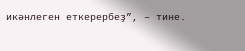икәнлеген еткерербеҙ”, – тине.